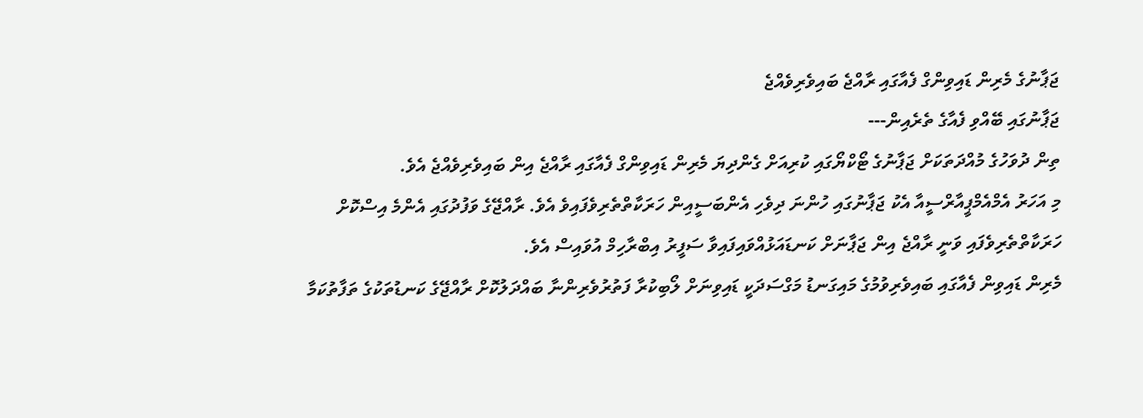ޖަޕާނުގެ މެރިން ޑައިވިންގް ފެއާގައި ރާއްޖެ ބައިވެރިވެއްޖެ
ޖަޕާނުގައި ބޭއްވި ފެއާގެ ތެރެއިން---
ތިން ދުވަހުގެ މުއްދަތަކަށް ޖަޕާނުގެ ޓޯކްޔޯގައި ކުރިއަށް ގެންދިޔަ މެރިން ޑައިވިންގް ފެއާގައި ރާއްޖެ އިން ބައިވެރިވެއްޖެ އެވެ.
މި އަހަރު އެމްއެމްޕީއާރްސީއާ އެކު ޖަޕާނުގައި ހުންނަ ދިވެހި އެންބަސީއިން ހަރަކާތްތެރިވެފައިވެ އެވެ. ރާއްޖޭގެ ވަފުދުގައި އެންމެ އިސްކޮށް ހަރަކާތްތެރިވެފައި ވަނީ ރާއްޖެ އިން ޖަޕާނަށް ކަނޑައަޅުއްވައިފައިވާ ސަފީރު އިބްރާހިމް އުވައިސް އެވެ.
މެރިން ޑައިވިން ފެއާގައި ބައިވެރިވުމުގެ މައިގަނޑު މަގްސަދަކީ ޑައިވިނަށް ލޯބިކުރާ ފަތުރުވެރިންނާ ބައްދަލުކޮށް ރާއްޖޭގެ ކަނޑުތަކުގެ ތަފާތުކަމާ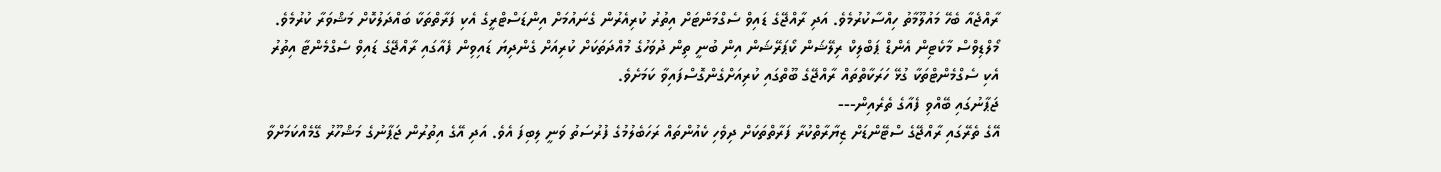ރާއްޖެއާ ބެހޭ މައުލޫމާތު ހިއްސާކުރުމެވެ. އަދި ރާއްޖޭގެ ޑައިވް ސެގްމަންޓަށް އިތުރު ކުރިއެރުން ގެނައުމަށް އިންޑަސްޓްރީގެ އެކި ފަރާތްތަކާ ބައްދަލުކޮށް މަޝްވަރާ ކުރުމެވެ.
މޯލްޑިވްސް މާކެޓިން އެންޑް ޕަބްލިކް ރިލޭޝަން ކޯޕަރޭޝަން އިން ބުނީ ތިން ދުވަހުގެ މުއްދަތަކަށް ކުރިއަށް ގެންދިޔަ ޑައިވިން ފެއާގައި ރާއްޖޭގެ ޑައިވް ސެގްމެންޓާ އިތުރު އެކި ސެގްމެންޓްތަކާ ގުޅޭ ހަރަކާތްތައް ރާއްޖޭގެ ބޫތްގައި ކުރިއަށްގެންގޮސްފައިވާ ކަމަށެވެ.
ޖަޕާނުގައި ބޭއްވި ފެއާގެ ތެރެއިން---
އޭގެ ތެރޭގައި ރާއްޖޭގެ ސްޓޭންޑަށް ޒިޔާރާތްކުރާ ފަރާތްތަކަށް ދިވެހި ކެއުންތައް ރަހަބެލުމުގެ ފުރުސަތު ވަނީ ލިބިފަ އެވެ. އަދި އޭގެ އިތުރުން ޖަޕާނުގެ މަޝްހޫރު ގޭމެއްކަމަށްވާ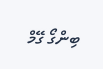ބިންގޯ ގޭމް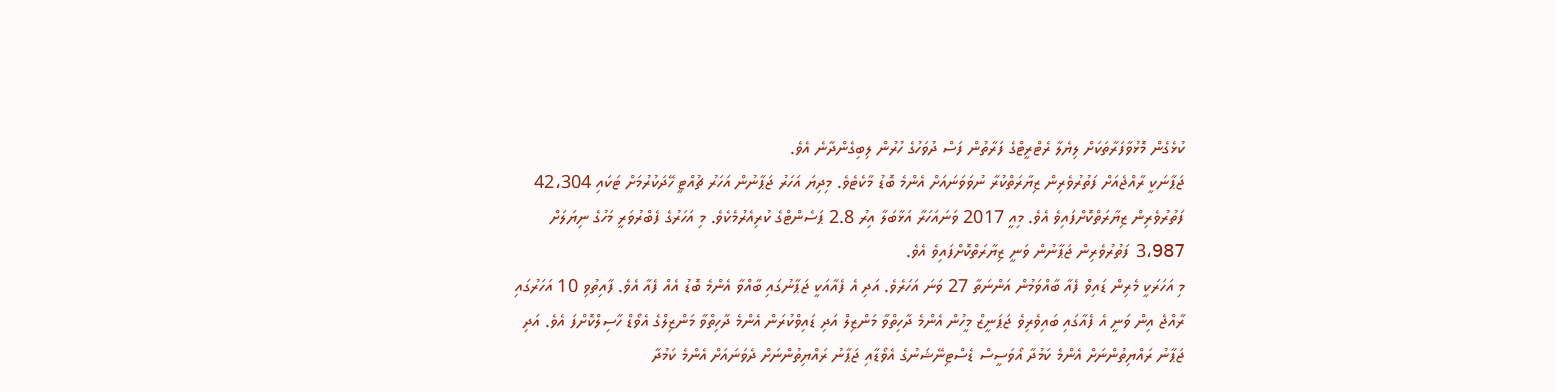ކުޅެގެން މޮޅުވާފަރާތަކަށް ލިޔެލާ ރެޓްރީޓްގެ ފަރާތުން ފަސް ދުވަހުގެ ހުރުން ލިބިގެންދާނެ އެވެ.
ޖަޕާނަކީ ރާއްޖެއަށް ފަތުރުވެރިން ޒިޔާރަތްކުރާ ނުވަވަނައަށް އެންމެ ބޮޑު މާކެޓެވެ. މިދިޔަ އަހަރު ޖަޕާނުން އަހަރު ޗުއްޓީ ހޭދަކުރުމަށް ޓަކައި 42،304 ފަތުރުވެރިން ޒިޔާރަތްކޮށްފައިވެ އެވެ. މިއީ 2017 ވަނައަހަރާ އަޅާބަލާ އިރު 2.8 ޕަސެންޓްގެ ކުރިއެރުމެކެވެ. މި އަހަރުގެ ފެބްރުވަރީ މަހުގެ ނިޔަލަށް 3،987 ފަތުރުވެރިން ޖަޕާނުން ވަނީ ޒިޔާރަތްކޮށްފައިވެ އެވެ.
މި އަހަރަކީ މެރިން ޑައިވް ފެއާ ބާއްވަމުން އަންނަތާ 27 ވަނަ އަހަރެވެ. އަދި އެ ފެއާއަކީ ޖަޕާނުގައި ބާއްވާ އެންމެ ބޮޑު އެއް ފެއާ އެވެ. ފާއިތުވި 10 އަހަރުގައި ރާއްޖެ އިން ވަނީ އެ ފެއާގައި ބައިވެރިވެ ޖަޕަނީޒް މީހުން އެންމެ ދާހިތްވާ މަންޒިލް އަދި ޑައިވްކުރަން އެންމެ ދާހިތްވާ މަންޒިލްގެ އެވޯޑް ހާސިލްކޮށްފަ އެވެ. އަދި ޖަޕާނު ރައްޔިތުންނަށް އެންމެ ކަމުދާ އޯވަސީސް ޑެސްޓިނޭޝަނުގެ އެވޯޑާއި ޖަޕާނު ރައްޔިތުންނަށް ދެވަނައަށް އެންމެ ކަމުދާ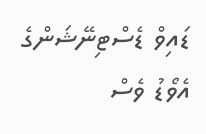ޑައިވް ޑެސްޓިނޭޝަންގެ އެވޯޑު ވެސް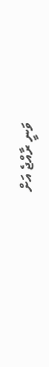ވަނީ ރާއްޖެ އަށް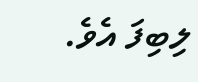ލިބިފަ އެވެ.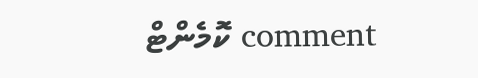comment ކޮމެންޓް